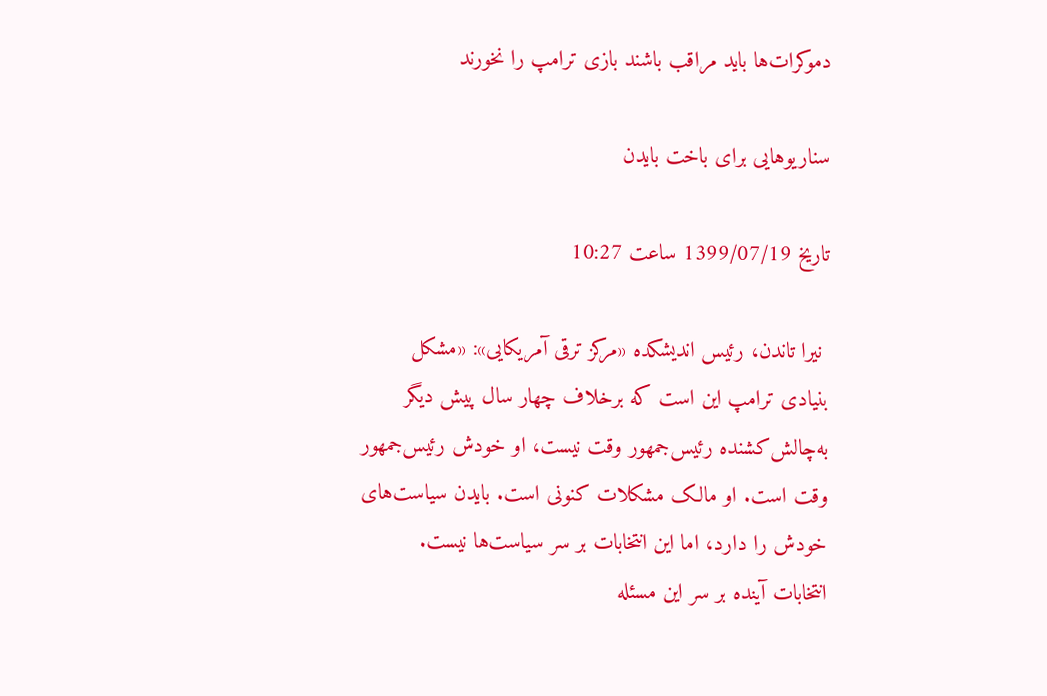دموکرات‌ها باید مراقب باشند بازی ترامپ را نخورند

سناریوهایی برای باخت بایدن

تاریخ 1399/07/19 ساعت 10:27

 نیرا تاندن، رئیس اندیشکده «مرکز ترقی آمریکایی»: «مشکل بنیادی ترامپ این است که برخلاف چهار سال پیش دیگر به‌چالش‌کشنده رئیس‌جمهور وقت نیست، او خودش رئیس‌جمهور وقت است. او مالک مشکلات کنونی است. بایدن سیاست‌های خودش را دارد، اما این انتخابات بر سر سیاست‌ها نیست. انتخابات آینده بر سر این مسئله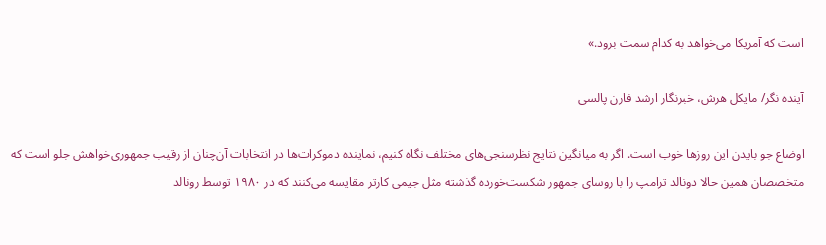است که آمریکا می‌خواهد به کدام سمت برود.»

آینده نگر/ مایکل هرش، خبرنگار ارشد فارن پالسی

اوضاع جو بایدن این روزها خوب است. اگر به میانگین نتایج نظرسنجی‌های مختلف نگاه کنیم، نماینده دموکرات‌ها در انتخابات آن‌چنان از رقیب جمهوری‌خواهش جلو است که متخصصان همین حالا دونالد ترامپ را با روسای جمهور شکست‌خورده گذشته مثل جیمی کارتر مقایسه می‌کنند که در ۱۹۸۰ توسط رونالد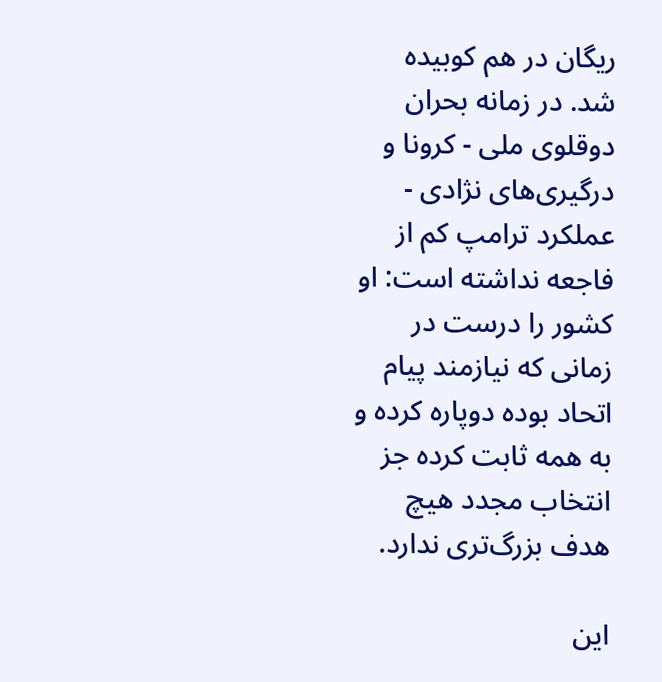ریگان در هم کوبیده شد. در زمانه بحران دوقلوی ملی - کرونا و درگیری‌های نژادی - عملکرد ترامپ کم از فاجعه نداشته است: او کشور را درست در زمانی که نیازمند پیام اتحاد بوده دوپاره کرده و به همه ثابت کرده جز انتخاب مجدد هیچ هدف بزرگ‌تری ندارد.

این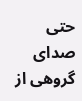حتی صدای گروهی از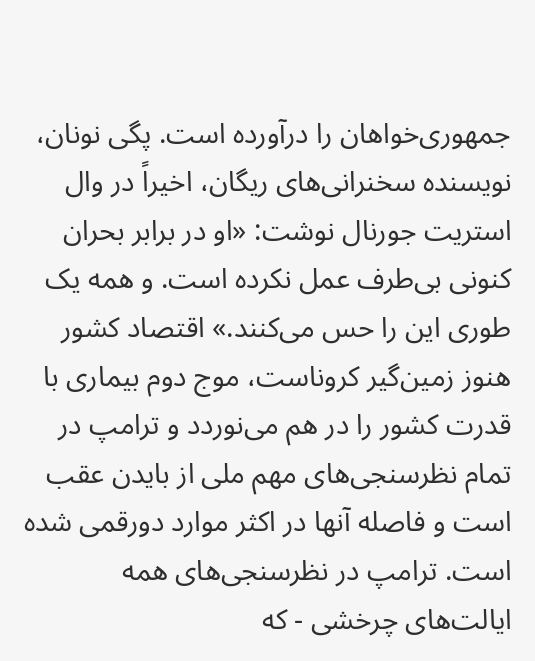جمهوری‌خواهان را درآورده است. پگی نونان، نویسنده سخنرانی‌های ریگان، اخیراً در وال استریت جورنال نوشت: «او در برابر بحران کنونی بی‌طرف عمل نکرده است. و همه یک طوری این را حس می‌کنند.» اقتصاد کشور هنوز زمین‌گیر کروناست، موج دوم بیماری با قدرت کشور را در هم می‌نوردد و ترامپ در تمام نظرسنجی‌های مهم ملی از بایدن عقب است و فاصله آنها در اکثر موارد دورقمی شده است. ترامپ در نظرسنجی‌های همه ایالت‌های چرخشی - که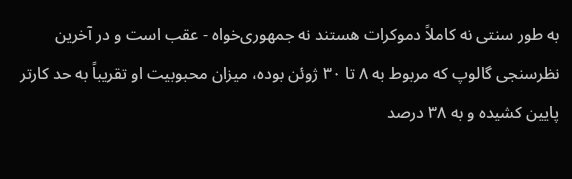به طور سنتی نه کاملاً دموکرات هستند نه جمهوری‌خواه - عقب است و در آخرین نظرسنجی گالوپ که مربوط به ۸ تا ۳۰ ژوئن بوده، میزان محبوبیت او تقریباً به حد کارتر پایین کشیده و به ۳۸ درصد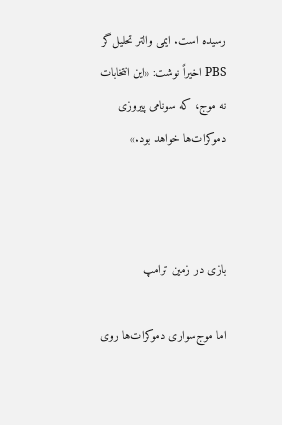رسیده است. ایمی والتر تحلیل‌گر PBS اخیراً نوشت: «این انتخابات نه موج، که سونامی پیروزی دموکرات‌ها خواهد بود.»



بازی در زمین ترامپ

اما موج‌سواری دموکرات‌ها روی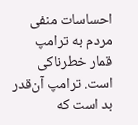احساسات منفی مردم به ترامپ قمار خطرناکی است. ترامپ آن‌قدر بد است که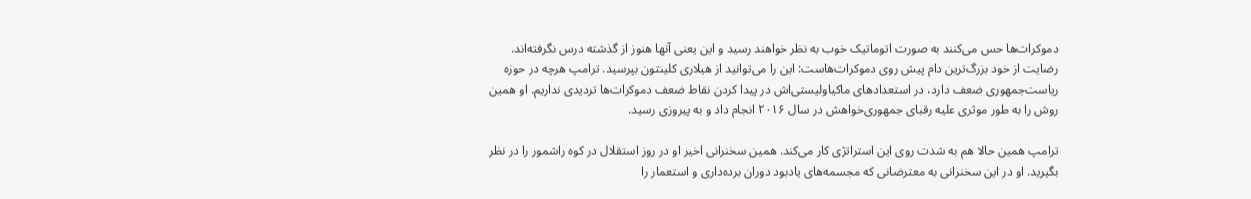دموکرات‌ها حس می‌کنند به صورت اتوماتیک خوب به نظر خواهند رسید و این یعنی آنها هنوز از گذشته درس نگرفته‌اند. رضایت از خود بزرگ‌ترین دام پیش روی دموکرات‌هاست: این را می‌توانید از هیلاری کلینتون بپرسید. ترامپ هرچه در حوزه ریاست‌جمهوری ضعف دارد، در استعدادهای ماکیاولیستی‌اش در پیدا کردن نقاط ضعف دموکرات‌ها تردیدی نداریم. او همین روش را به طور موثری علیه رقبای جمهوری‌خواهش در سال ۲۰۱۶ انجام داد و به پیروزی رسید.

ترامپ همین حالا هم به شدت روی این استراتژی کار می‌کند. همین سخنرانی اخیر او در روز استقلال در کوه راشمور را در نظر بگیرید. او در این سخنرانی به معترضانی که مجسمه‌های یادبود دوران برده‌داری و استعمار را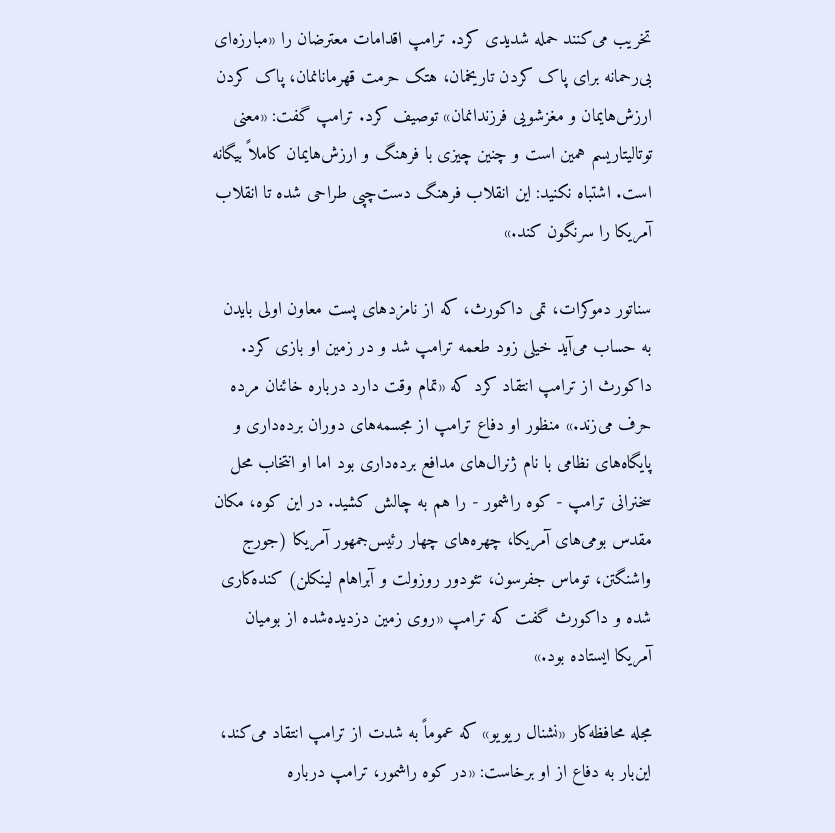تخریب می‌کنند حمله شدیدی کرد. ترامپ اقدامات معترضان را «مبارزه‌ای بی‌رحمانه برای پاک کردن تاریخمان، هتک حرمت قهرمانانمان، پاک کردن ارزش‌هایمان و مغزشویی فرزندانمان» توصیف کرد. ترامپ گفت: «معنی توتالیتاریسم همین است و چنین چیزی با فرهنگ و ارزش‌هایمان کاملاً بیگانه است. اشتباه نکنید: این انقلاب فرهنگ دست‌چپی طراحی شده تا انقلاب آمریکا را سرنگون کند.»

سناتور دموکرات، تمی داکورث، که از نامزدهای پست معاون اولی بایدن به حساب می‌آید خیلی زود طعمه ترامپ شد و در زمین او بازی کرد. داکورث از ترامپ انتقاد کرد که «تمام وقت دارد درباره خائنان مرده حرف می‌زند.» منظور او دفاع ترامپ از مجسمه‌های دوران برده‌داری و پایگاه‌های نظامی با نام ژنرال‌های مدافع برده‌داری بود اما او انتخاب محل سخنرانی ترامپ - کوه راشمور - را هم به چالش کشید. در این کوه، مکان مقدس بومی‌های آمریکا، چهره‌های چهار رئیس‌جمهور آمریکا (جورج واشنگتن، توماس جفرسون، تئودور روزولت و آبراهام لینکلن) کنده‌کاری شده و داکورث گفت که ترامپ «روی زمین دزدیده‌شده از بومیان آمریکا ایستاده بود.»

مجله محافظه‌کار «نشنال ریویو» که عموماً به شدت از ترامپ انتقاد می‌کند، این‌بار به دفاع از او برخاست: «در کوه راشمور، ترامپ درباره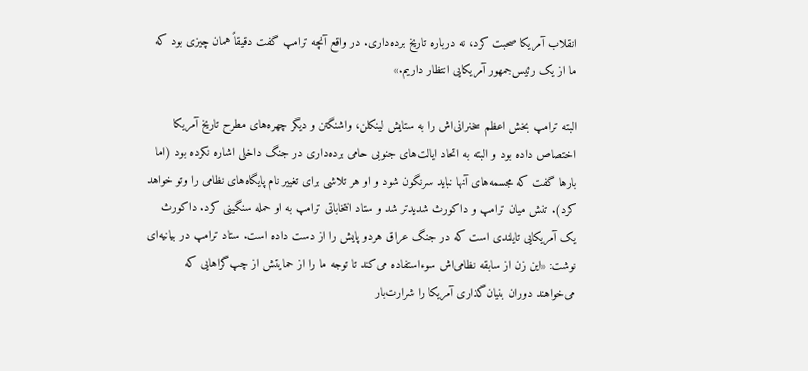انقلاب آمریکا صحبت کرد، نه درباره تاریخ برده‌داری. در واقع آنچه ترامپ گفت دقیقاً همان چیزی بود که ما از یک رئیس‌جمهور آمریکایی انتظار داریم.»

البته ترامپ بخش اعظم سخنرانی‌اش را به ستایش لینکلن، واشنگتن و دیگر چهره‌های مطرح تاریخ آمریکا اختصاص داده بود و البته به اتحاد ایالت‌های جنوبی حامی برده‌داری در جنگ داخلی اشاره نکرده بود (اما بارها گفت که مجسمه‌های آنها نباید سرنگون شود و او هر تلاشی برای تغییر نام پایگاه‌های نظامی را وتو خواهد کرد). تنش میان ترامپ و داکورث شدیدتر شد و ستاد انتخاباتی ترامپ به او حمله سنگینی کرد. داکورث یک آمریکایی تایلندی است که در جنگ عراق هردو پایش را از دست داده است. ستاد ترامپ در بیانیه‌ای نوشت: «این زن از سابقه نظامی‌اش سوءاستفاده می‌کند تا توجه ما را از حمایتش از چپ‌گراهایی که می‌خواهند دوران بنیان‌گذاری آمریکا را شرارت‌بار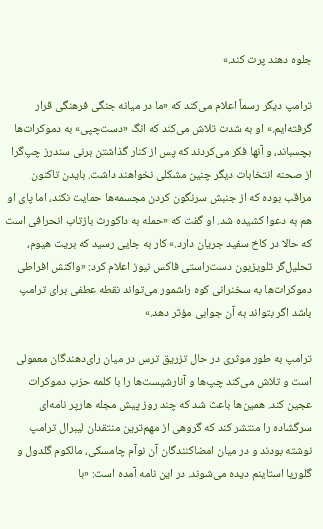جلوه دهند پرت کند.»

ترامپ دیگر رسماً اعلام می‌کند که «ما در میانه جنگی فرهنگی قرار گرفته‌ایم.» او به شدت تلاش می‌کند که انگ «دست‌چپی» به دموکرات‌ها بچسباند، و آنها فکر می‌کردند که پس از کنار گذاشتن برنی سندرز چپ‌گرا از صحنه انتخابات دیگر چنین مشکلی نخواهند داشت. بایدن تاکنون مراقب بوده که از جنبش سرنگون کردن مجسمه‌ها حمایت نکند، اما پای او هم به دعوا کشیده شد. او گفت که «حمله به داکورث بازتاب انحرافی است که حالا در کاخ سفید جریان دارد.» کار به جایی رسید که بریت هیوم، تحلیل‌گر تلویزیون دست‌راستی فاکس نیوز اعلام کرد: «واکنش افراطی دموکرات‌ها به سخنرانی کوه راشمور می‌تواند نقطه عطفی برای ترامپ باشد اگر بتواند به آن جوابی مؤثر دهد.»

ترامپ به طور موثری در حال تزریق ترس در میان رای‌دهندگان معمولی است و تلاش می‌کند چپ‌ها و آنارشیست‌ها را با کلمه حزب دموکرات عجین کند. همین‌ها باعث شد که چند روز پیش مجله هارپر نامه‌ای سرگشاده را منتشر کند که گروهی از مهم‌ترین منتقدان لیبرال ترامپ نوشته بودند و در میان امضاکنندگان آن نوآم چامسکی، مالکوم گلدول و گلوریا استاینم دیده می‌شوند. در این نامه آمده است: «با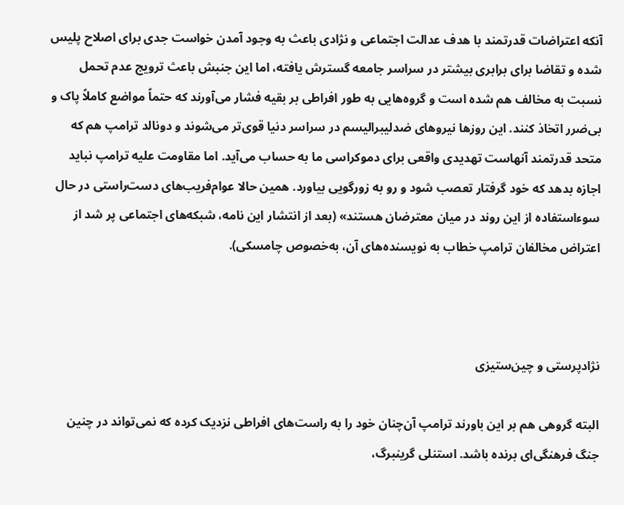آنکه اعتراضات قدرتمند با هدف عدالت اجتماعی و نژادی باعث به وجود آمدن خواست جدی برای اصلاح پلیس شده و تقاضا برای برابری بیشتر در سراسر جامعه گسترش یافته، اما این جنبش باعث ترویج عدم تحمل نسبت به مخالف هم شده است و گروه‌هایی به طور افراطی بر بقیه فشار می‌آورند که حتماً مواضع کاملاً پاک و بی‌ضرر اتخاذ کنند. این روزها نیروهای ضدلیبرالیسم در سراسر دنیا قوی‌تر می‌شوند و دونالد ترامپ هم که متحد قدرتمند آنهاست تهدیدی واقعی برای دموکراسی ما به حساب می‌آید. اما مقاومت علیه ترامپ نباید اجازه بدهد که خود گرفتار تعصب شود و رو به زورگویی بیاورد. همین حالا عوام‌فریب‌های دست‌راستی در حال سوءاستفاده از این روند در میان معترضان هستند» (بعد از انتشار این نامه، شبکه‌های اجتماعی پر شد از اعتراض مخالفان ترامپ خطاب به نویسنده‌های آن، به‌خصوص چامسکی).



نژادپرستی و چین‌ستیزی

البته گروهی هم بر این باورند ترامپ آن‌چنان خود را به راست‌های افراطی نزدیک کرده که نمی‌تواند در چنین جنگ فرهنگی‌ای برنده باشد. استنلی گرینبرگ،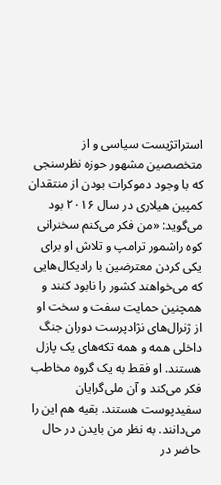استراتژیست سیاسی و از متخصصین مشهور حوزه نظرسنجی که با وجود دموکرات بودن از منتقدان کمپین هیلاری در سال ۲۰۱۶ بود می‌گوید: «من فکر می‌کنم سخنرانی کوه راشمور ترامپ و تلاش او برای یکی کردن معترضین با رادیکال‌هایی که می‌خواهند کشور را نابود کنند و همچنین حمایت سفت و سخت او از ژنرال‌های نژادپرست دوران جنگ داخلی همه و همه تکه‌های یک پازل هستند. او فقط به یک گروه مخاطب فکر می‌کند و آن ملی‌گرایان سفیدپوست هستند. بقیه هم این را می‌دانند. به نظر من بایدن در حال حاضر در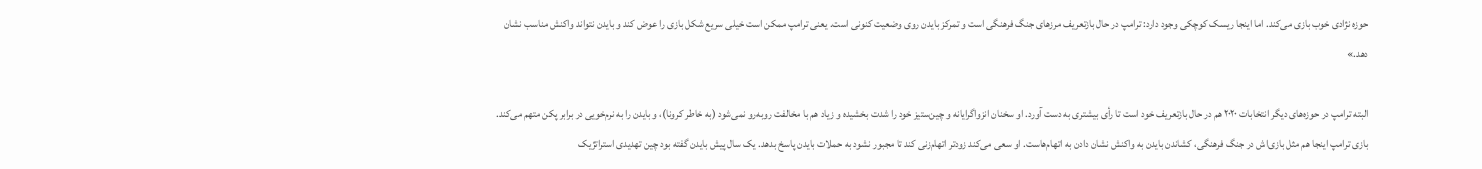حوزه نژادی خوب بازی می‌کند. اما اینجا ریسک کوچکی وجود دارد: ترامپ در حال بازتعریف مرزهای جنگ فرهنگی است و تمرکز بایدن روی وضعیت کنونی است. یعنی ترامپ ممکن است خیلی سریع شکل بازی را عوض کند و بایدن نتواند واکنش مناسب نشان دهد.»

البته ترامپ در حوزه‌های دیگر انتخابات ۲۰۲۰ هم در حال بازتعریف خود است تا رأی بیشتری به دست آورد. او سخنان انزواگرایانه و چین‌ستیز خود را شدت بخشیده و زیاد هم با مخالفت روبه‌رو نمی‌شود (به خاطر کرونا)، و بایدن را به نرم‌خویی در برابر پکن متهم می‌کند. بازی ترامپ اینجا هم مثل بازی‌اش در جنگ فرهنگی، کشاندن بایدن به واکنش نشان دادن به اتهام‌هاست. او سعی می‌کند زودتر اتهام‌زنی کند تا مجبور نشود به حملات بایدن پاسخ بدهد. یک سال پیش بایدن گفته بود چین تهدیدی استراتژیک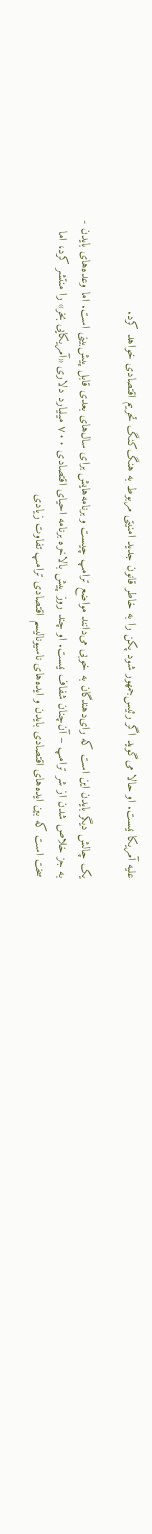علیه آمریکا نیست. او حالا می‌گوید اگر رئیس‌جمهور شود پکن را به خاطر قانون جدید امنیتی مربوط به هنگ‌کنگ تحریم اقتصادی خواهد کرد.

یک چالش دیگر بایدن این است که رای‌دهندگان به خوبی می‌دانند مواضع ترامپ چیست و برنامه‌هایش برای سال‌های بعدی قابل پیش‌بینی است. اما وعده‌های بایدن - به جز خلاص شدن از شر ترامپ – آن‌چنان شفاف نیست. او چند روز پیش بالاخره برنامه احیای اقتصادی ۷۰۰ میلیارد دلاری «آمریکایی بخر» را منتشر کرد، اما سخت است که بین ایده‌های اقتصادی بایدن و ایده‌های ناسیونالیسم اقتصادی ترامپ تفاوت زیادی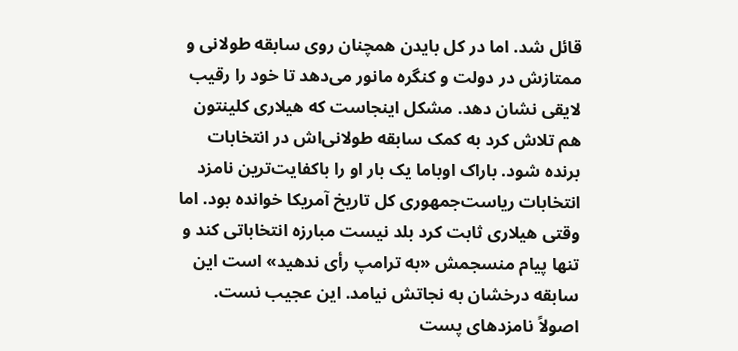قائل شد. اما در کل بایدن همچنان روی سابقه طولانی و ممتازش در دولت و کنگره مانور می‌دهد تا خود را رقیب لایقی نشان دهد. مشکل اینجاست که هیلاری کلینتون هم تلاش کرد به کمک سابقه طولانی‌اش در انتخابات برنده شود. باراک اوباما یک بار او را باکفایت‌ترین نامزد انتخابات ریاست‌جمهوری کل تاریخ آمریکا خوانده بود. اما وقتی هیلاری ثابت کرد بلد نیست مبارزه انتخاباتی کند و تنها پیام منسجمش «به ترامپ رأی ندهید» است این سابقه درخشان به نجاتش نیامد. این عجیب نست. اصولاً نامزدهای پست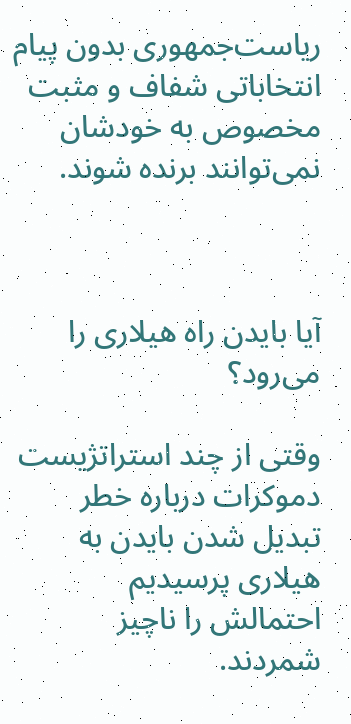ریاست‌جمهوری بدون پیام انتخاباتی شفاف و مثبت مخصوص به خودشان نمی‌توانند برنده شوند.



آیا بایدن راه هیلاری را می‌رود؟

وقتی از چند استراتژیست دموکرات درباره خطر تبدیل شدن بایدن به هیلاری پرسیدیم احتمالش را ناچیز شمردند.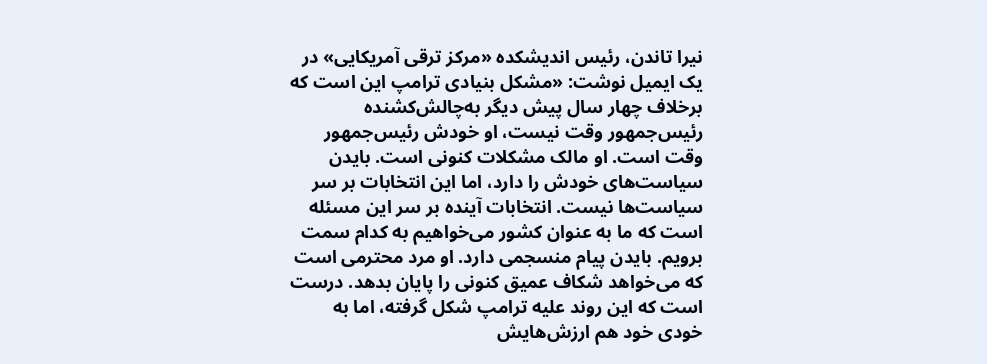نیرا تاندن، رئیس اندیشکده «مرکز ترقی آمریکایی» در یک ایمیل نوشت: «مشکل بنیادی ترامپ این است که برخلاف چهار سال پیش دیگر به‌چالش‌کشنده رئیس‌جمهور وقت نیست، او خودش رئیس‌جمهور وقت است. او مالک مشکلات کنونی است. بایدن سیاست‌های خودش را دارد، اما این انتخابات بر سر سیاست‌ها نیست. انتخابات آینده بر سر این مسئله است که ما به عنوان کشور می‌خواهیم به کدام سمت برویم. بایدن پیام منسجمی دارد. او مرد محترمی است که می‌خواهد شکاف عمیق کنونی را پایان بدهد. درست است که این روند علیه ترامپ شکل گرفته، اما به خودی خود هم ارزش‌هایش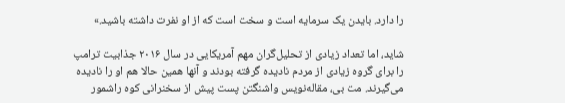را دارد. بایدن یک سرمایه است و سخت است که از او نفرت داشته باشید.»

شاید، اما تعداد زیادی از تحلیل‌گران مهم آمریکایی در سال ۲۰۱۶ جذابیت ترامپ را برای گروه زیادی از مردم نادیده گرفته بودند و آنها همین حالا هم او را نادیده می‌گیرند. مت بی، مقاله‌نویس واشنگتن پست پیش از سخنرانی کوه راشمور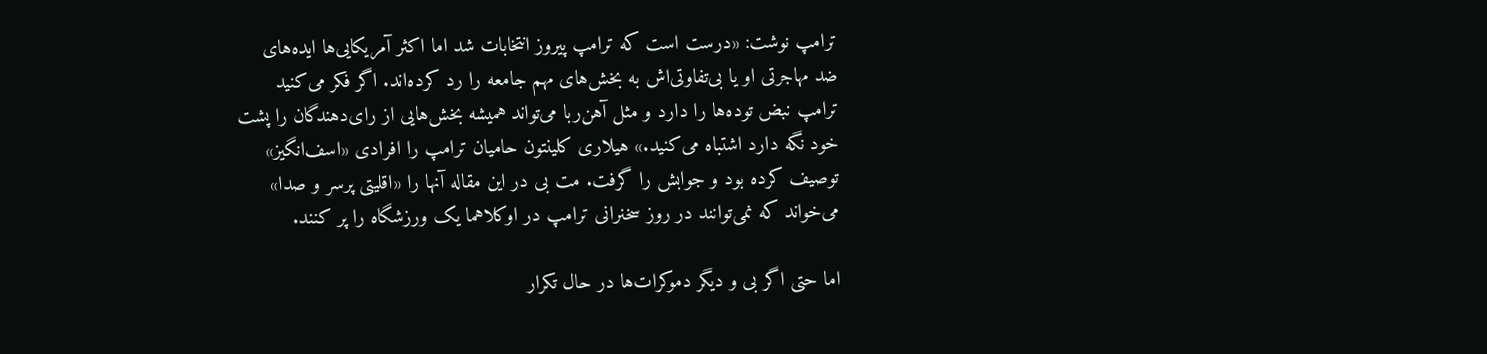ترامپ نوشت: «درست است که ترامپ پیروز انتخابات شد اما اکثر آمریکایی‌ها ایده‌های ضد مهاجرتی او یا بی‌تفاوتی‌اش به بخش‌های مهم جامعه را رد کرده‌اند. اگر فکر می‌کنید ترامپ نبض توده‌ها را دارد و مثل آهن‌ربا می‌تواند همیشه بخش‌هایی از رای‌دهندگان را پشت خود نگه دارد اشتباه می‌کنید.» هیلاری کلینتون حامیان ترامپ را افرادی «اسف‌انگیز» توصیف کرده بود و جوابش را گرفت. مت بی در این مقاله آنها را «اقلیتی پرسر و صدا» می‌خواند که نمی‌توانند در روز سخنرانی ترامپ در اوکلاهما یک ورزشگاه را پر کنند.

اما حتی اگر بی و دیگر دموکرات‌ها در حال تکرار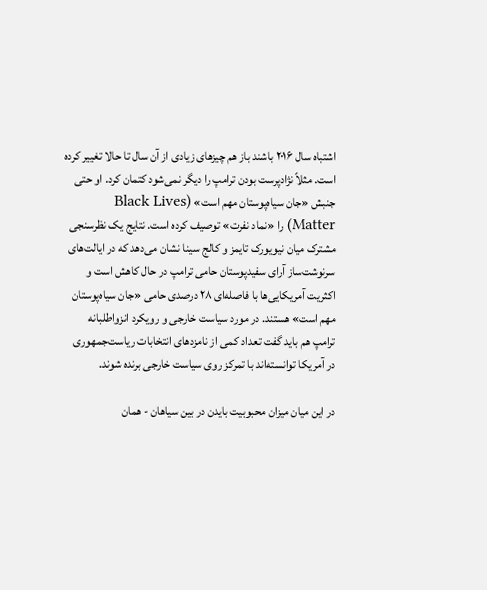اشتباه سال ۲۰۱۶ باشند باز هم چیزهای زیادی از آن سال تا حالا تغییر کرده است. مثلاً نژادپرست بودن ترامپ را دیگر نمی‌شود کتمان کرد. او حتی جنبش «جان سیاه‌پوستان مهم است» (Black Lives Matter) را «نماد نفرت» توصیف کرده است. نتایج یک نظرسنجی مشترک میان نیویورک تایمز و کالج سینا نشان می‌دهد که در ایالت‌های سرنوشت‌ساز آرای سفیدپوستان حامی ترامپ در حال کاهش است و اکثریت آمریکایی‌ها با فاصله‌ای ۲۸ درصدی حامی «جان سیاه‌پوستان مهم است» هستند. در مورد سیاست خارجی و رویکرد انزواطلبانه ترامپ هم باید گفت تعداد کمی از نامزدهای انتخابات ریاست‌جمهوری در آمریکا توانسته‌اند با تمرکز روی سیاست خارجی برنده شوند.

در این میان میزان محبوبیت بایدن در بین سیاهان - همان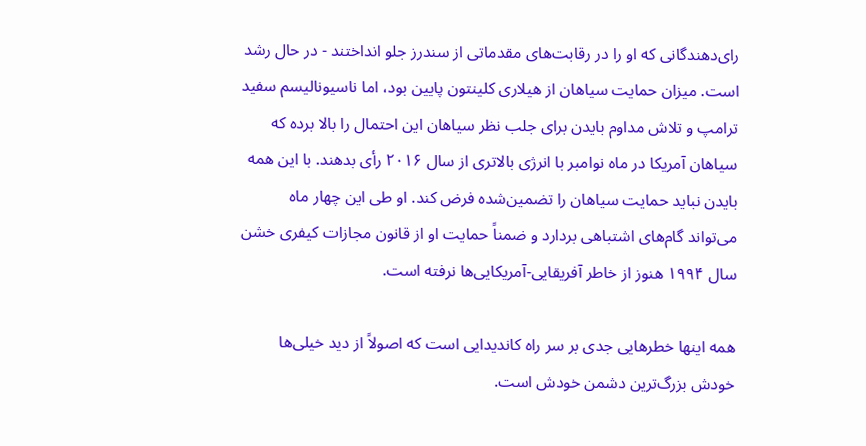رای‌دهندگانی که او را در رقابت‌های مقدماتی از سندرز جلو انداختند - در حال رشد است. میزان حمایت سیاهان از هیلاری کلینتون پایین بود، اما ناسیونالیسم سفید ترامپ و تلاش مداوم بایدن برای جلب نظر سیاهان این احتمال را بالا برده که سیاهان آمریکا در ماه نوامبر با انرژی بالاتری از سال ۲۰۱۶ رأی بدهند. با این همه بایدن نباید حمایت سیاهان را تضمین‌شده فرض کند. او طی این چهار ماه می‌تواند گام‌های اشتباهی بردارد و ضمناً حمایت او از قانون مجازات کیفری خشن سال ۱۹۹۴ هنوز از خاطر آفریقایی-آمریکایی‌ها نرفته است.

همه اینها خطرهایی جدی بر سر راه کاندیدایی است که اصولاً از دید خیلی‌ها خودش بزرگ‌ترین دشمن خودش است.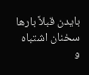بایدن قبلاً بارها سخنان اشتباه و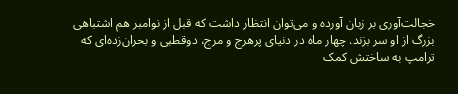خجالت‌آوری بر زبان آورده و می‌توان انتظار داشت که قبل از نوامبر هم اشتباهی بزرگ از او سر بزند. چهار ماه در دنیای پرهرج و مرج، دوقطبی و بحران‌زده‌ای که ترامپ به ساختش کمک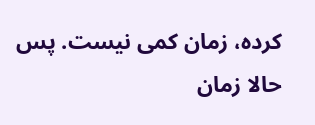کرده، زمان کمی نیست. پس حالا زمان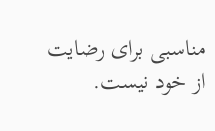مناسبی برای رضایت از خود نیست.